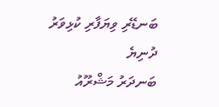ބަނޑޭރި ވިޔަފާރި ކުޅިވަރު ދުނިޔެ
ބަނދަރު މަޝްރޫއު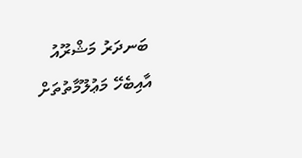ބަނދަރު މަޝްރޫއު އާއިބެހޭ މަޢުލޫމާތުތަށް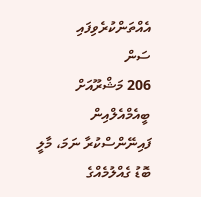އެއްތަންކުރެވިފައި
ސަން
206 މަޝްރޫއަށް ބީއެމްއެލްއިން ފައިނޭންސްކުރާ ނަމަ، މާލީ ބޮޑު ގެއްލުމެއްގެ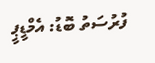ފުރުސަތު ބޮޑު: އެމްޑީޕީ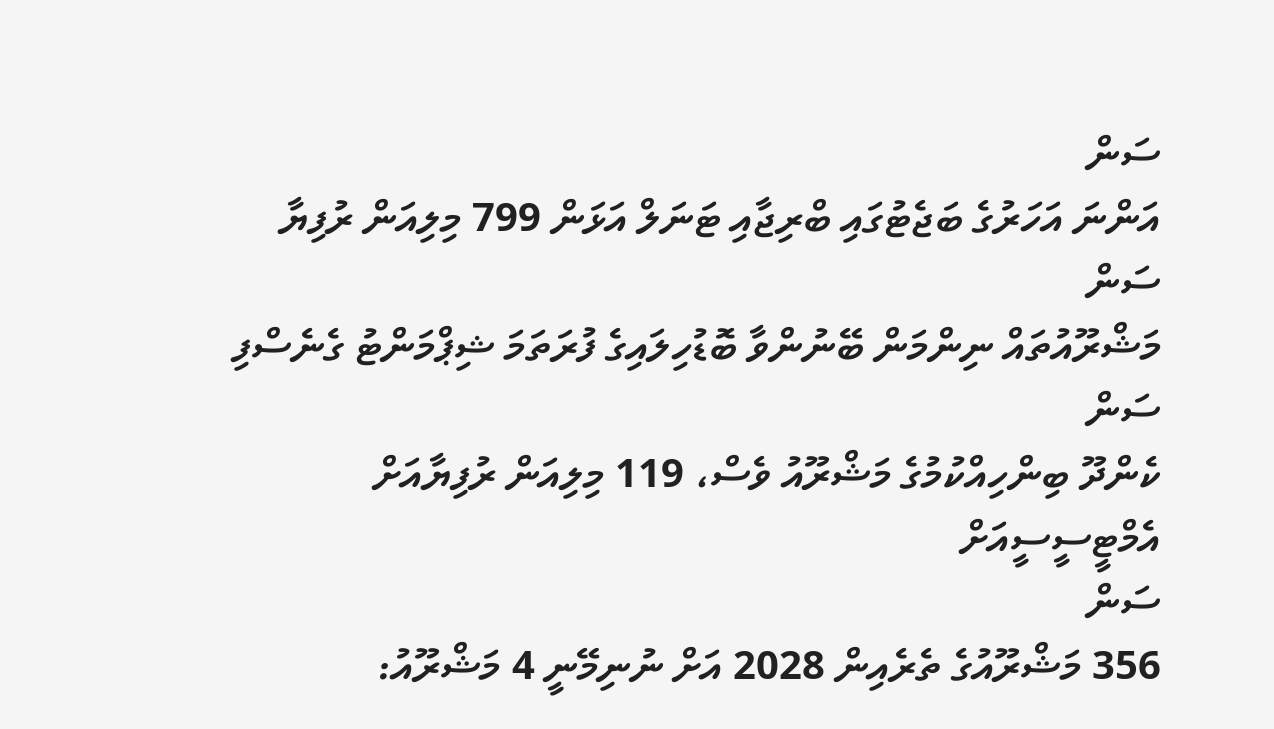ސަން
އަންނަ އަހަރުގެ ބަޖެޓުގައި ބްރިޖާއި ޓަނަލް އަޅަން 799 މިލިއަން ރުފިޔާ
ސަން
މަޝްރޫއުތައް ނިންމަން ބޭނުންވާ ބޮޑުހިލައިގެ ފުރަތަމަ ޝިޕްމަންޓު ގެނެސްފި
ސަން
ކެންދޫ ބިންހިއްކުމުގެ މަޝްރޫއު ވެސް، 119 މިލިއަން ރުފިޔާއަށް އެމްޓީސީސީއަށް
ސަން
356 މަޝްރޫއުގެ ތެރެއިން 2028 އަށް ނުނިމޭނީ 4 މަޝްރޫއު: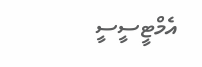އެމްޓީސީސީ